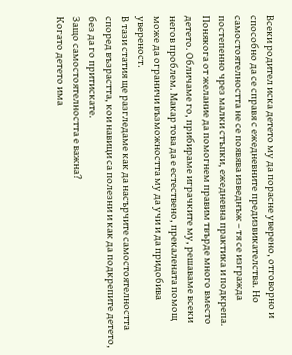Всеки родител иска детето му да порасне уверено, отговорно и способно да се справя с ежедневните предизвикателства. Но самостоятелността не се появява изведнъж – тя се изгражда постепенно чрез малки стъпки, ежедневна практика и подкрепа.
Понякога от желание да помогнем правим твърде много вместо детето. Обличаме го, прибираме играчките му, решаваме всеки негов проблем. Макар това да е естествено, прекалената помощ може да ограничи възможността му да учи и да придобива увереност.
В тази статия ще разгледаме как да насърчите самостоятелността според възрастта, кои навици са полезни и как да подкрепите детето, без да го притискате.
Защо самостоятелността е важна?
Когато детето има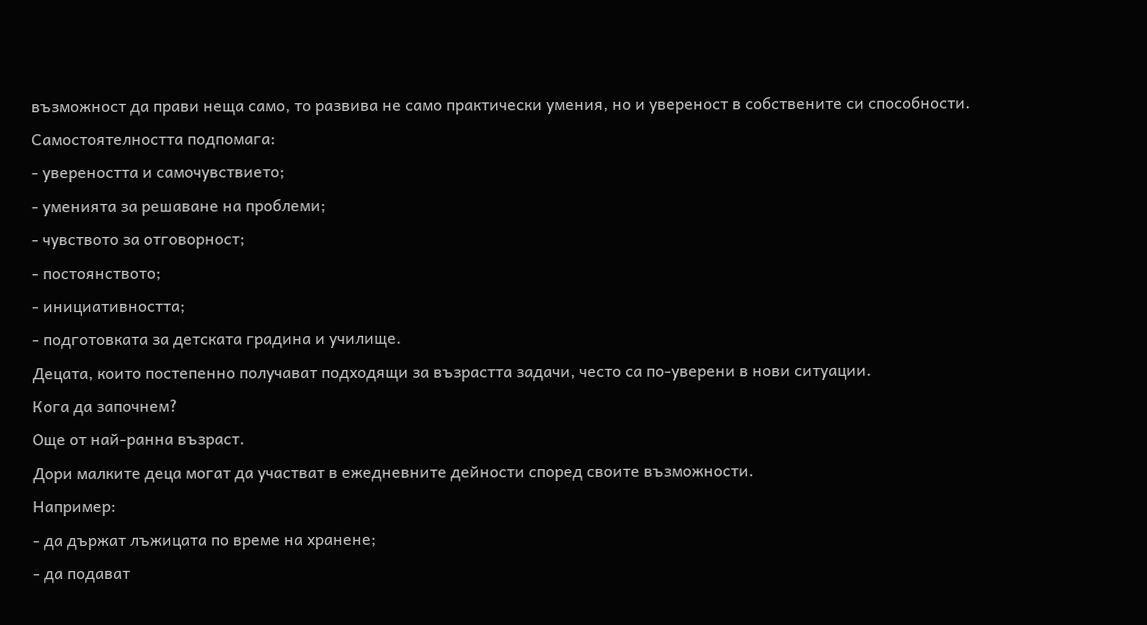възможност да прави неща само, то развива не само практически умения, но и увереност в собствените си способности.
Самостоятелността подпомага:
- увереността и самочувствието;
- уменията за решаване на проблеми;
- чувството за отговорност;
- постоянството;
- инициативността;
- подготовката за детската градина и училище.
Децата, които постепенно получават подходящи за възрастта задачи, често са по-уверени в нови ситуации.
Кога да започнем?
Още от най-ранна възраст.
Дори малките деца могат да участват в ежедневните дейности според своите възможности.
Например:
- да държат лъжицата по време на хранене;
- да подават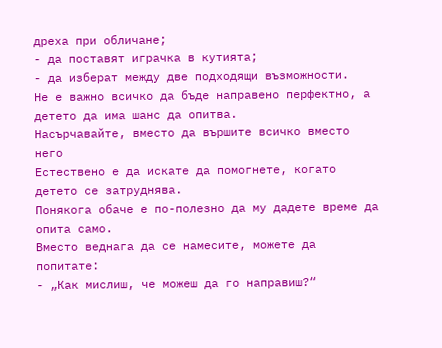дреха при обличане;
- да поставят играчка в кутията;
- да изберат между две подходящи възможности.
Не е важно всичко да бъде направено перфектно, а детето да има шанс да опитва.
Насърчавайте, вместо да вършите всичко вместо него
Естествено е да искате да помогнете, когато детето се затруднява.
Понякога обаче е по-полезно да му дадете време да опита само.
Вместо веднага да се намесите, можете да попитате:
- „Как мислиш, че можеш да го направиш?“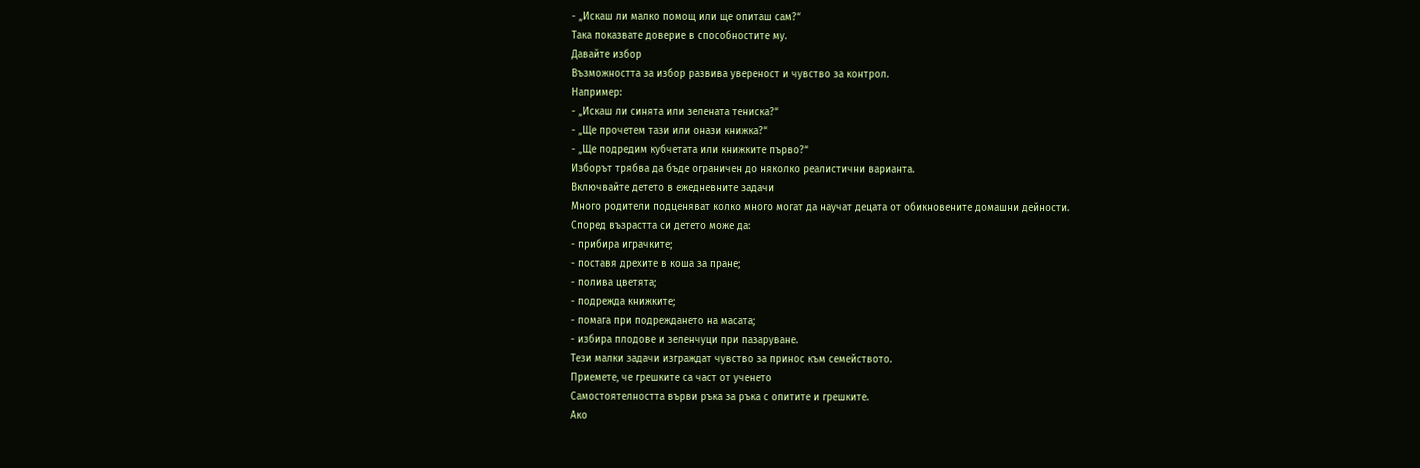- „Искаш ли малко помощ или ще опиташ сам?“
Така показвате доверие в способностите му.
Давайте избор
Възможността за избор развива увереност и чувство за контрол.
Например:
- „Искаш ли синята или зелената тениска?“
- „Ще прочетем тази или онази книжка?“
- „Ще подредим кубчетата или книжките първо?“
Изборът трябва да бъде ограничен до няколко реалистични варианта.
Включвайте детето в ежедневните задачи
Много родители подценяват колко много могат да научат децата от обикновените домашни дейности.
Според възрастта си детето може да:
- прибира играчките;
- поставя дрехите в коша за пране;
- полива цветята;
- подрежда книжките;
- помага при подреждането на масата;
- избира плодове и зеленчуци при пазаруване.
Тези малки задачи изграждат чувство за принос към семейството.
Приемете, че грешките са част от ученето
Самостоятелността върви ръка за ръка с опитите и грешките.
Ако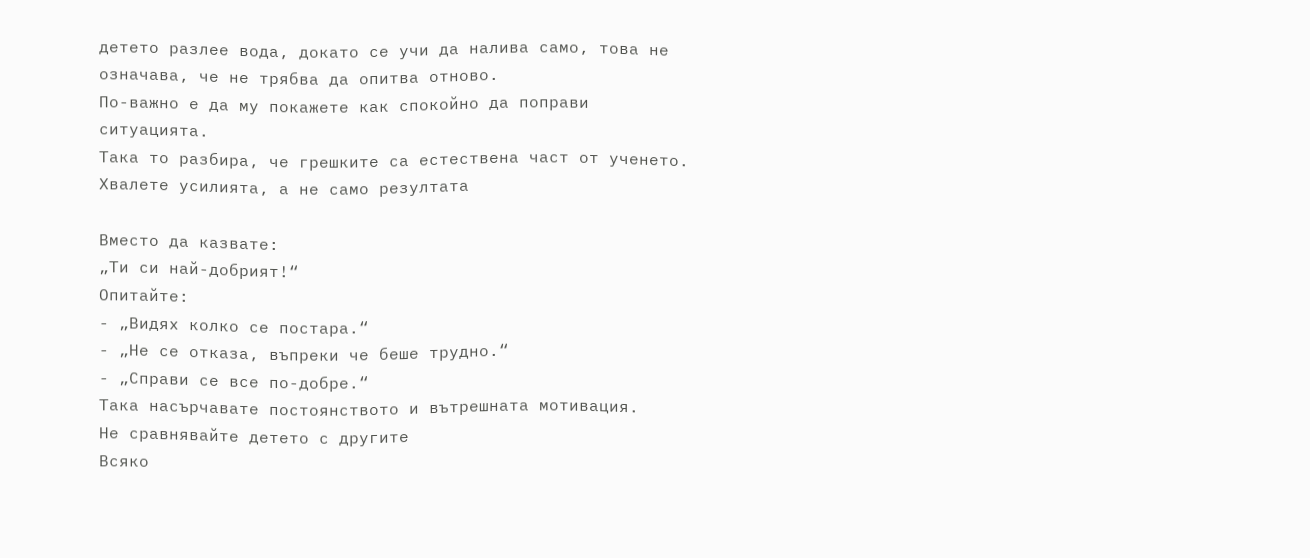детето разлее вода, докато се учи да налива само, това не означава, че не трябва да опитва отново.
По-важно е да му покажете как спокойно да поправи ситуацията.
Така то разбира, че грешките са естествена част от ученето.
Хвалете усилията, а не само резултата

Вместо да казвате:
„Ти си най-добрият!“
Опитайте:
- „Видях колко се постара.“
- „Не се отказа, въпреки че беше трудно.“
- „Справи се все по-добре.“
Така насърчавате постоянството и вътрешната мотивация.
Не сравнявайте детето с другите
Всяко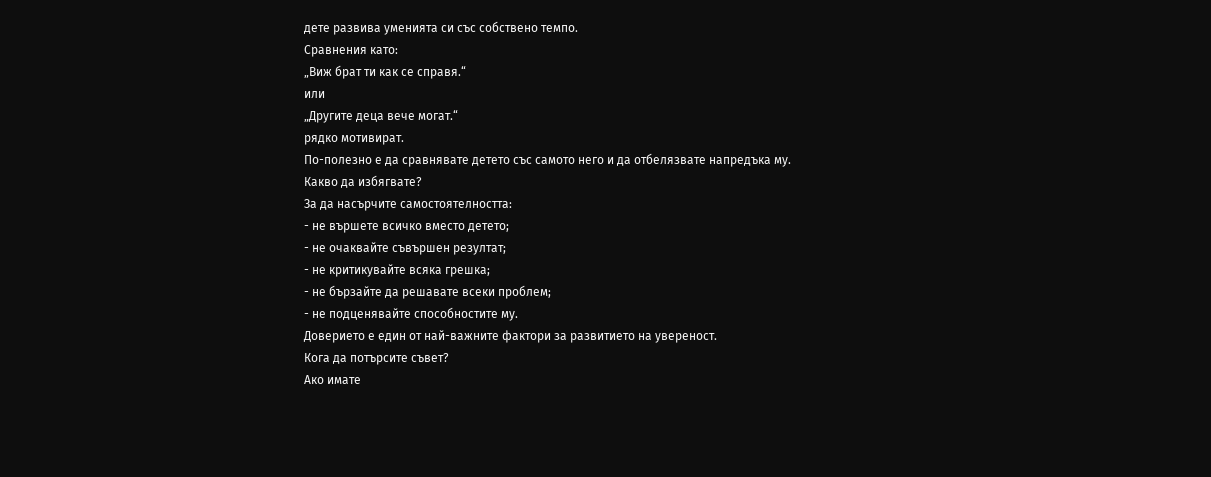дете развива уменията си със собствено темпо.
Сравнения като:
„Виж брат ти как се справя.“
или
„Другите деца вече могат.“
рядко мотивират.
По-полезно е да сравнявате детето със самото него и да отбелязвате напредъка му.
Какво да избягвате?
За да насърчите самостоятелността:
- не вършете всичко вместо детето;
- не очаквайте съвършен резултат;
- не критикувайте всяка грешка;
- не бързайте да решавате всеки проблем;
- не подценявайте способностите му.
Доверието е един от най-важните фактори за развитието на увереност.
Кога да потърсите съвет?
Ако имате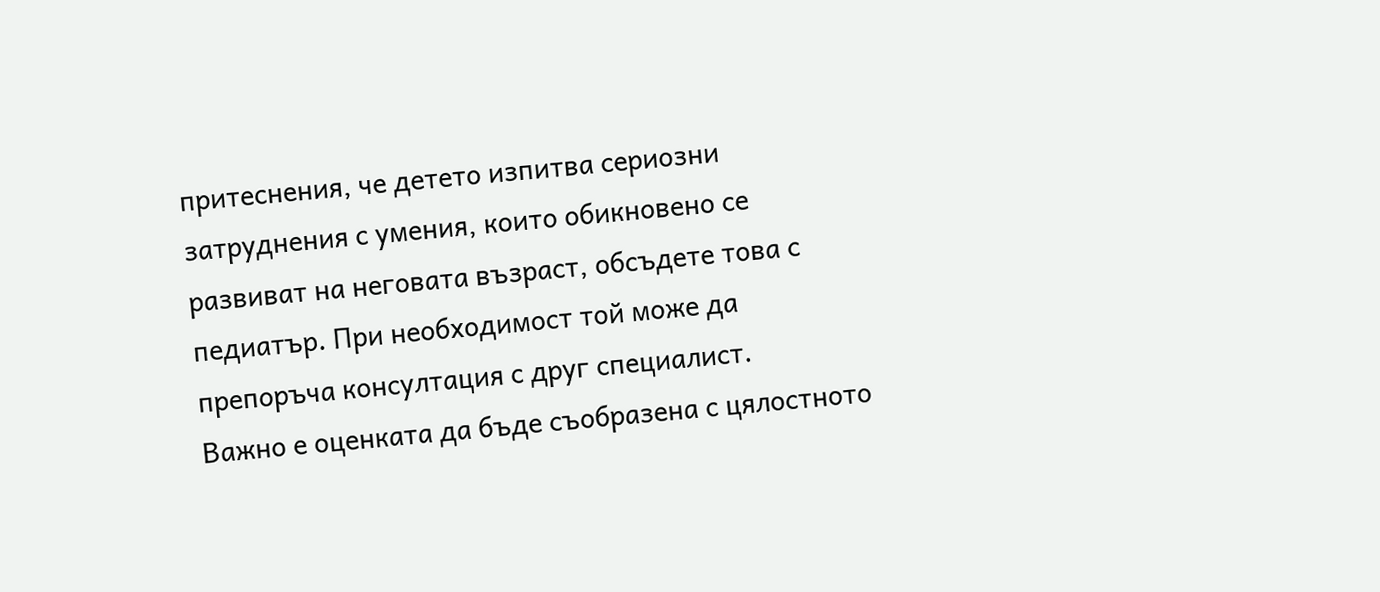притеснения, че детето изпитва сериозни затруднения с умения, които обикновено се развиват на неговата възраст, обсъдете това с педиатър. При необходимост той може да препоръча консултация с друг специалист.
Важно е оценката да бъде съобразена с цялостното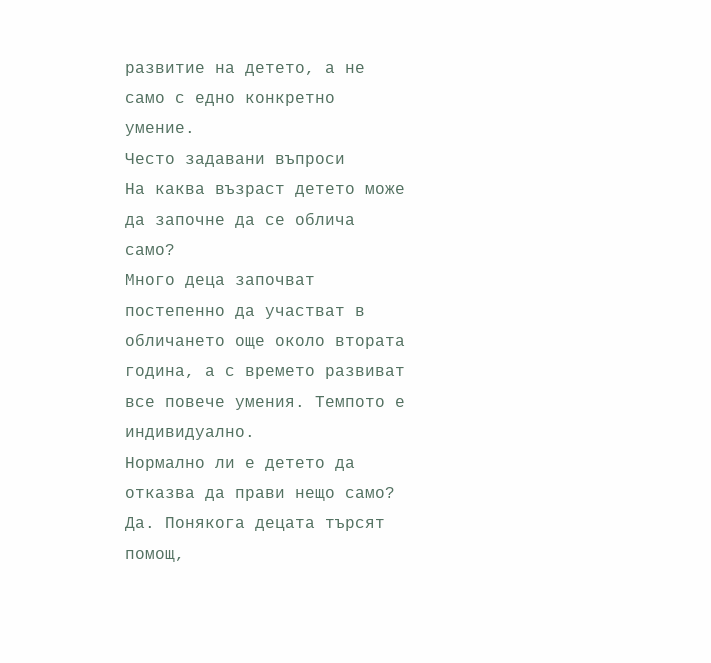развитие на детето, а не само с едно конкретно умение.
Често задавани въпроси
На каква възраст детето може да започне да се облича само?
Много деца започват постепенно да участват в обличането още около втората година, а с времето развиват все повече умения. Темпото е индивидуално.
Нормално ли е детето да отказва да прави нещо само?
Да. Понякога децата търсят помощ,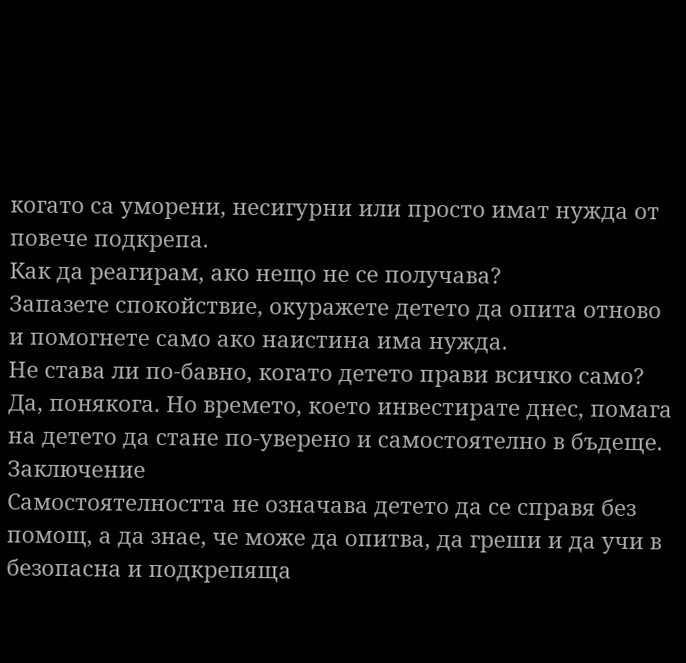когато са уморени, несигурни или просто имат нужда от повече подкрепа.
Как да реагирам, ако нещо не се получава?
Запазете спокойствие, окуражете детето да опита отново и помогнете само ако наистина има нужда.
Не става ли по-бавно, когато детето прави всичко само?
Да, понякога. Но времето, което инвестирате днес, помага на детето да стане по-уверено и самостоятелно в бъдеще.
Заключение
Самостоятелността не означава детето да се справя без помощ, а да знае, че може да опитва, да греши и да учи в безопасна и подкрепяща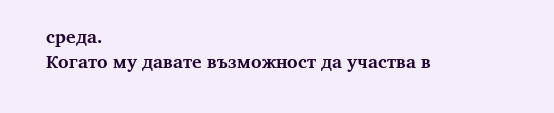среда.
Когато му давате възможност да участва в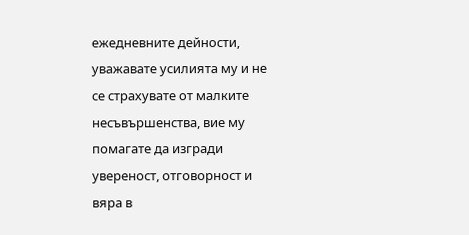ежедневните дейности, уважавате усилията му и не се страхувате от малките несъвършенства, вие му помагате да изгради увереност, отговорност и вяра в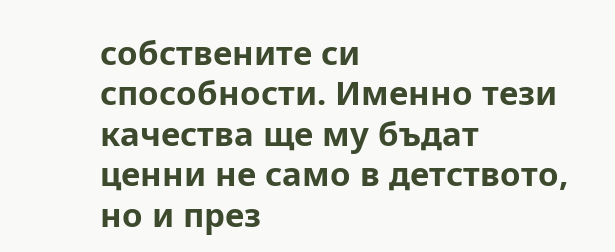собствените си способности. Именно тези качества ще му бъдат ценни не само в детството, но и през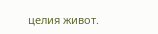целия живот.